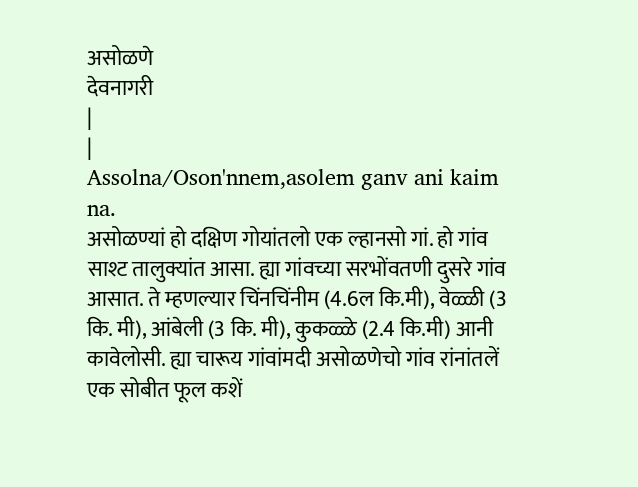असोळणे
देवनागरी
|
|
Assolna/Oson'nnem,asolem ganv ani kaim na.
असोळण्यां हो दक्षिण गोयांतलो एक ल्हानसो गां. हो गांव साश्ट तालुक्यांत आसा. ह्या गांवच्या सरभोंवतणी दुसरे गांव आसात. ते म्हणल्यार चिंनचिंनीम (4.6ल कि.मी), वेळ्ळी (3 कि. मी), आंबेली (3 कि. मी), कुकळ्ळे (2.4 कि.मी) आनी कावेलोसी. ह्या चारूय गांवांमदी असोळणेचो गांव रांनांतलें एक सोबीत फूल कशें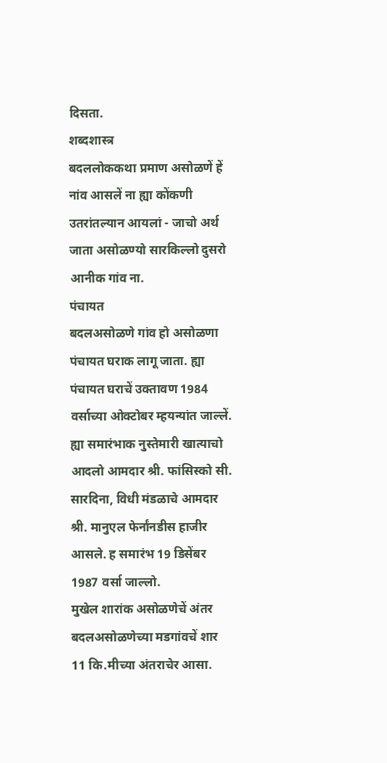दिसता.
शब्दशास्त्र
बदललोककथा प्रमाण असोळणें हें नांव आसलें ना ह्या कोंकणी उतरांतल्यान आयलां - जाचो अर्थ जाता असोळण्यो सारकिल्लो दुसरो आनीक गांव ना.
पंचायत
बदलअसोळणे गांव हो असोळणा पंचायत घराक लागू जाता. ह्या पंचायत घराचें उक्तावण 1984 वर्साच्या ओक्टोबर म्हयन्यांत जाल्लें. ह्या समारंभाक नुस्तेमारी खात्याचो आदलो आमदार श्री. फांसिस्को सी. सारदिना, विधी मंडळाचे आमदार श्री. मानुएल फेर्नांनडीस हाजीर आसले. ह समारंभ 19 डिसेंबर 1987 वर्सा जाल्लो.
मुखेल शारांक असोळणेचें अंतर
बदलअसोळणेच्या मडगांवचें शार 11 कि.मीच्या अंतराचेर आसा.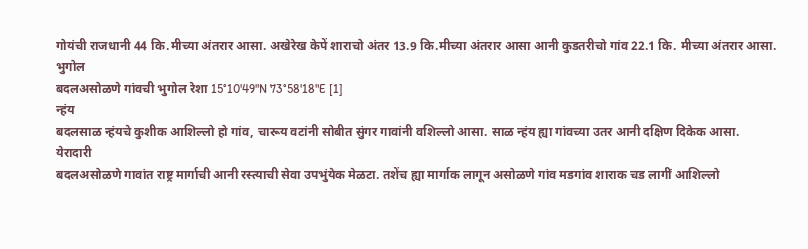गोयंची राजधानी 44 कि.मीच्या अंतरार आसा. अखेरेख केपें शाराचो अंतर 13.9 कि.मीच्या अंतरार आसा आनी कुडतरीचो गांव 22.1 कि. मीच्या अंतरार आसा.
भुगोल
बदलअसोळणे गांवची भुगोल रेशा 15°10'49"N 73°58'18"E [1]
न्हंय
बदलसाळ न्हंयचे कुशीक आशिल्लो हो गांव, चारूय वटांनी सोबीत सुंगर गावांनी वशिल्लो आसा. साळ न्हंय ह्या गांवच्या उतर आनी दक्षिण दिकेक आसा.
येरादारी
बदलअसोळणे गावांत राष्ट्र मार्गाची आनी रस्त्याची सेवा उपभुंयेक मेळटा. तशेंच ह्या मार्गाक लागून असोळणे गांव मडगांव शाराक चड लागीं आशिल्लो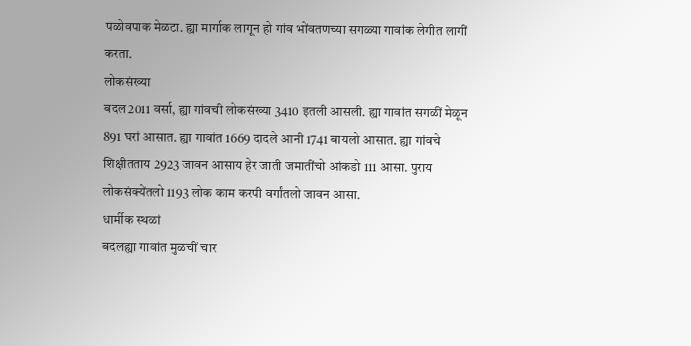पळोवपाक मेळटा. ह्या मार्गाक लागून हो गांव भोंवतणच्या सगळ्या गावांक लेगीत लागीं करता.
लोकसंख्या
बदल2011 वर्सा, ह्या गांवची लोकसंख्या 3410 इतली आसली. ह्या गावांत सगळीं मेळून 891 घरां आसात. ह्या गावांत 1669 दादले आनी 1741 बायलो आसात. ह्या गांवचे शिक्षीतताय 2923 जावन आसाय हेर जाती जमातींचो आंकडो 111 आसा. पुराय लोकसंक्येंतलो 1193 लोक काम करपी वर्गांतलो जावन आसा.
धार्मीक स्थळां
बदलह्या गावांत मुळचीं चार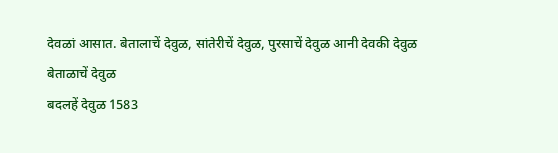देवळां आसात. बेतालाचें देवुळ, सांतेरीचें देवुळ, पुरसाचें देवुळ आनी देवकी देवुळ
बेताळाचें देवुळ
बदलहें देवुळ 1583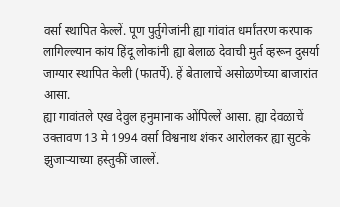वर्सा स्थापित केल्लें. पूण पुर्तुगेजांनी ह्या गांवांत धर्मांतरण करपाक लागिल्ल्यान कांय हिंदू लोकांनी ह्या बेलाळ देवाची मुर्त व्हरून दुसर्या जाग्यार स्थापित केली (फातर्पे). हें बेतालाचें असोळणेच्या बाजारांत आसा.
ह्या गावांतले एख देवुल हनुमानाक ओंपिल्लें आसा. ह्या देवळाचें उक्तावण 13 मे 1994 वर्सा विश्वनाथ शंकर आरोलकर ह्या सुटके झुजाऱ्याच्या हस्तुकीं जाल्लें.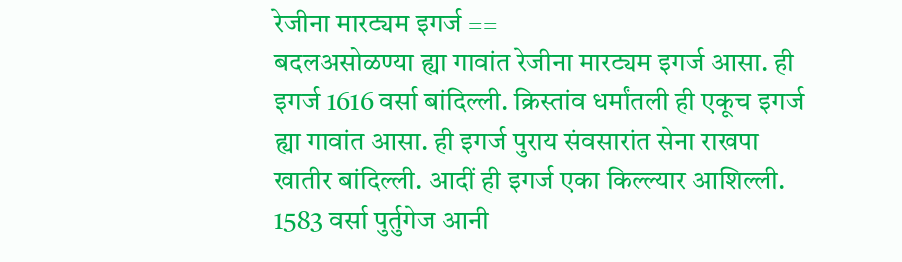रेजीना मारट्यम इगर्ज ==
बदलअसोळण्या ह्या गावांत रेजीना मारट्यम इगर्ज आसा. ही इगर्ज 1616 वर्सा बांदिल्ली. क्रिस्तांव धर्मांतली ही एकूच इगर्ज ह्या गावांत आसा. ही इगर्ज पुराय संवसारांत सेना राखपा खातीर बांदिल्ली. आदीं ही इगर्ज एका किल्ल्यार आशिल्ली. 1583 वर्सा पुर्तुगेज आनी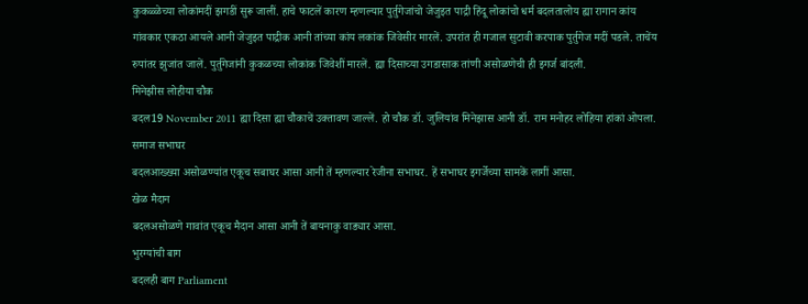कुकळ्ळेच्या लोकांमदीं झगडीं सुरू जालीं. हाचे फाटलें कारण म्हणल्यार पुर्तुगेजांचो जेजुइत पाद्री हिंदू लोकांचो धर्म बदलतालोय ह्या रागान कांय गांवकार एकठा आयले आनी जेजुइत पाद्रीक आनी तांच्या कांय लकांक जिवेसीर मारलें. उपरांत ही गजाल सुटावी करपाक पुर्तुगेज मदीं पडले. ताचेंय रुपांतर झुजांत जालें. पुर्तुगेजांनी कुकळच्या लोकांक जिवेशीं मारलें. ह्या दिसाच्या उगडासाक तांणी असोळणेची ही इगर्ज बांदली.
मिनेझीस लोहीया चौक
बदल19 November 2011 ह्या दिसा ह्या चौकाचें उक्तावण जाल्लें. हो चौक डॉ. जुलियांव मिनेझास आनी डॉ. राम मनोहर लोहिया हांकां ओपला.
समाज सभाघर
बदलआख्ख्या असोळण्यांत एकूच सबाघर आसा आनी तें म्हणल्यार रेजीना सभाघर. हें सभाघर इगर्जेच्या सामकें लागीं आसा.
खेळ मैदान
बदलअसोळणे गावांत एकूच मैदान आसा आनी तें बायनाकु वाड्यार आसा.
भुरग्यांची बाग
बदलही बाग Parliament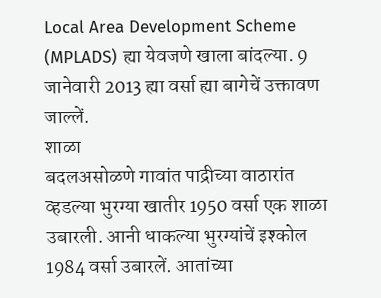Local Area Development Scheme (MPLADS) ह्या येवजणे खाला बांदल्या. 9 जानेवारी 2013 ह्या वर्सा ह्या बागेचें उक्तावण जाल्लें.
शाळा
बदलअसोळणे गावांत पाद्रीच्या वाठारांत व्हडल्या भुरग्या खातीर 1950 वर्सा एक शाळा उबारली. आनी धाकल्या भुरग्यांचें इश्कोल 1984 वर्सा उबारलें. आतांच्या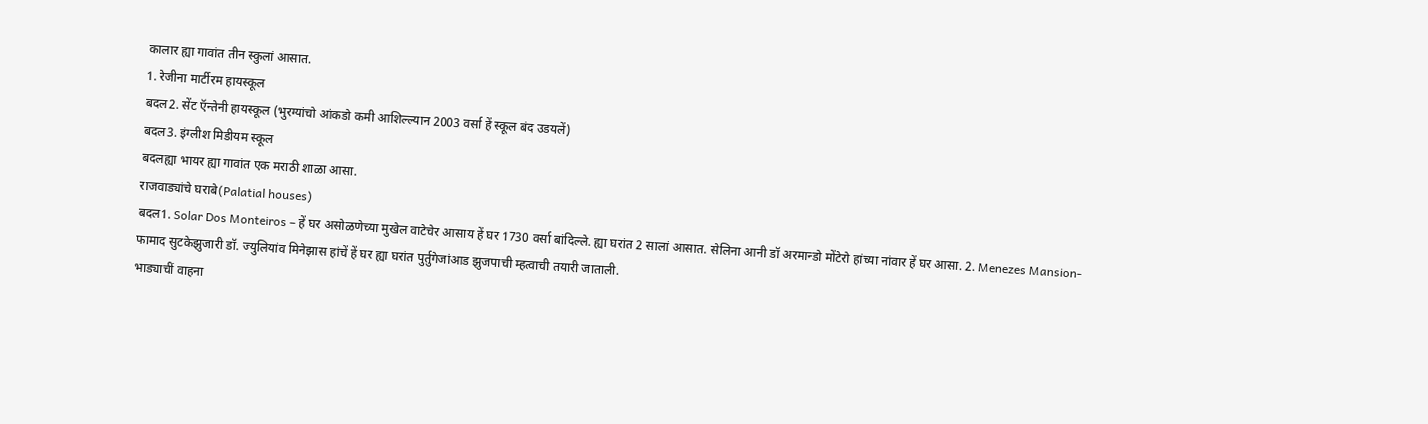कालार ह्या गावांत तीन स्कुलां आसात.
1. रेजीना मार्टीरम हायस्कूल
बदल2. सेंट ऍन्तेनी हायस्कूल (भुरग्यांचो आंकडो कमी आशिल्ल्यान 2003 वर्सा हें स्कूल बंद उडयलें)
बदल3. इंग्लीश मिडीयम स्कूल
बदलह्या भायर ह्या गावांत एक मराठी शाळा आसा.
राजवाड्यांचे घराबे(Palatial houses)
बदल1. Solar Dos Monteiros – हें घर असोळणेच्या मुखेल वाटेचेर आसाय हें घर 1730 वर्सा बांदिल्ले. ह्या घरांत 2 सालां आसात. सेलिना आनी डॉ अरमान्डो मोंटेरो हांच्या नांवार हें घर आसा. 2. Menezes Mansion- फामाद सुटकेझुजारी डॉ. ज्युलियांव मिनेझास हांचें हें घर ह्या घरांत पुर्तुगेजांआड झुजपाची म्हत्वाची तयारी जाताली.
भाड्याचीं वाहना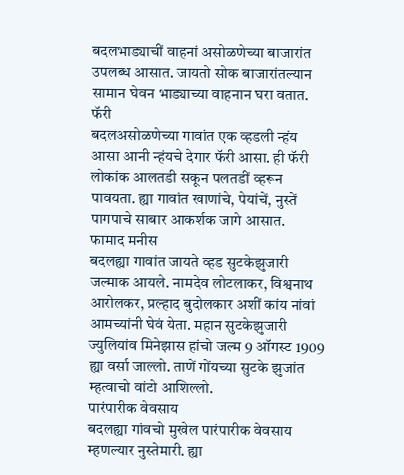बदलभाड्याचीं वाहनां असोळणेच्या बाजारांत उपलब्ध आसात. जायतो सोक बाजारांतल्यान सामान घेवन भाड्याच्या वाहनान घरा वतात.
फॅरी
बदलअसोळणेच्या गावांत एक व्हडली न्हंय आसा आनी न्हंयचे देगार फॅरी आसा. ही फॅरी लोकांक आलतडी सकून पलतडीं व्हरून पावयता. ह्या गावांत खाणांचे, पेयांचें, नुस्तें पागपाचे साबार आकर्शक जागे आसात.
फामाद मनीस
बदलह्या गावांत जायते व्हड सुटकेझुजारी जल्माक आयले. नामदेव लोटलाकर, विश्वनाथ आरोलकर, प्रल्हाद बुदोलकार अशीं कांय नांवां आमच्यांनी घेवं येता. महान सुटकेझुजारी ज्युलियांव मिनेझास हांचो जल्म 9 ऑगस्ट 1909 ह्या वर्सा जाल्लो. ताणें गोंयच्या सुटके झुजांत म्हत्वाचो वांटो आशिल्लो.
पारंपारीक वेवसाय
बदलह्या गांवचो मुखेल पारंपारीक वेवसाय म्हणल्यार नुस्तेमारी. ह्या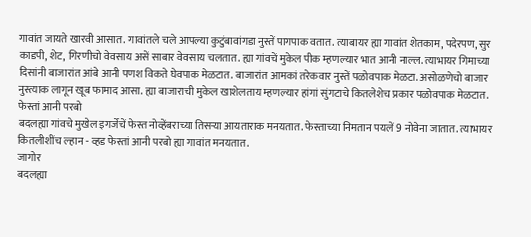गावांत जायते खारवी आसात. गावांतले चले आपल्या कुटुंबावांगडा नुस्तें पागपाक वतात. त्याबायर ह्या गावांत शेतकाम, पदेरपण, सुर काडपी, शेट, गिरणीचो वेवसाय असें साबार वेवसाय चलतात. ह्या गांवचें मुकेल पीक म्हणल्यार भात आनी नाल्ल. त्याभायर गिमाच्या दिसांनी बाजारांत आंबे आनी पणश विकते घेवपाक मेळटात. बाजारांत आमकां तरेकवार नुस्तें पळोवपाक मेळटा. असोळणेचो बाजार नुस्त्याक लागून खूब फामाद आसा. ह्या बाजाराची मुकेल खाशेलताय म्हणल्यार हांगां सुंगटाचे कितलेशेच प्रकार पळोवपाक मेळटात.
फेस्तां आनी परबो
बदलह्या गांवचे मुखेल इगर्जेचें फेस्त नोव्हेंबराच्या तिसऱ्या आयताराक मनयतात. फेस्ताच्या निमतान पयलें 9 नोवेना जातात. त्याभायर कितलीशींच ल्हान - व्हड फेस्तां आनी परबो ह्या गावांत मनयतात.
जागोर
बदलह्या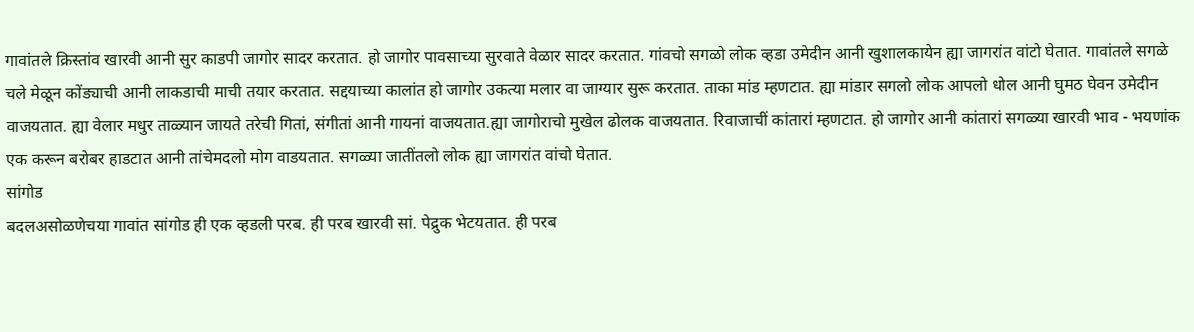गावांतले क्रिस्तांव खारवी आनी सुर काडपी जागोर सादर करतात. हो जागोर पावसाच्या सुरवाते वेळार सादर करतात. गांवचो सगळो लोक व्हडा उमेदीन आनी खुशालकायेन ह्या जागरांत वांटो घेतात. गावांतले सगळे चले मेळून कोंड्याची आनी लाकडाची माची तयार करतात. सद्दयाच्या कालांत हो जागोर उकत्या मलार वा जाग्यार सुरू करतात. ताका मांड म्हणटात. ह्या मांडार सगलो लोक आपलो धोल आनी घुमठ घेवन उमेदीन वाजयतात. ह्या वेलार मधुर ताळ्यान जायते तरेची गितां, संगीतां आनी गायनां वाजयतात.ह्या जागोराचो मुखेल ढोलक वाजयतात. रिवाजाचीं कांतारां म्हणटात. हो जागोर आनी कांतारां सगळ्या खारवी भाव - भयणांक एक करून बरोबर हाडटात आनी तांचेमदलो मोग वाडयतात. सगळ्या जातींतलो लोक ह्या जागरांत वांचो घेतात.
सांगोड
बदलअसोळणेचया गावांत सांगोड ही एक व्हडली परब. ही परब खारवी सां. पेद्रुक भेटयतात. ही परब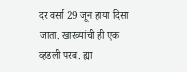दर वर्सा 29 जून हाया दिसा जाता. खारव्यांची ही एक व्हडली परब. ह्या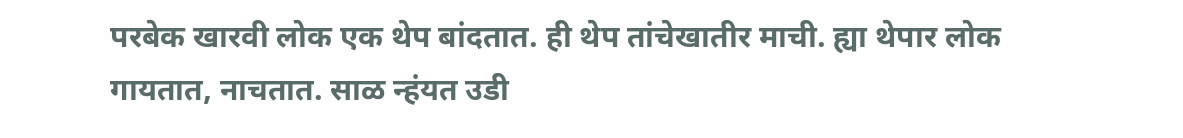परबेक खारवी लोक एक थेप बांदतात. ही थेप तांचेखातीर माची. ह्या थेपार लोक गायतात, नाचतात. साळ न्हंयत उडी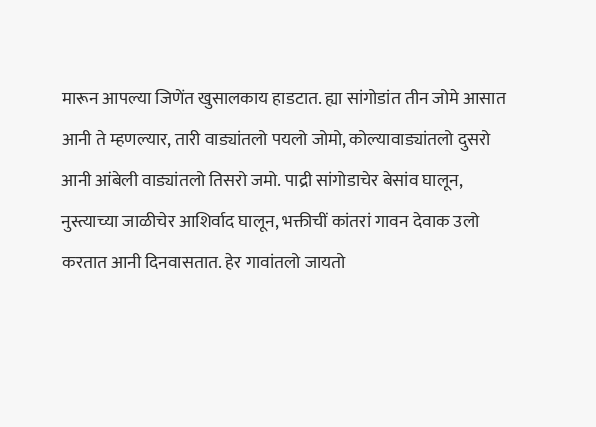मारून आपल्या जिणेंत खुसालकाय हाडटात. ह्या सांगोडांत तीन जोमे आसात आनी ते म्हणल्यार, तारी वाड्यांतलो पयलो जोमो, कोल्यावाड्यांतलो दुसरो आनी आंबेली वाड्यांतलो तिसरो जमो. पाद्री सांगोडाचेर बेसांव घालून, नुस्त्याच्या जाळीचेर आशिर्वाद घालून, भक्तीचीं कांतरां गावन देवाक उलो करतात आनी दिनवासतात. हेर गावांतलो जायतो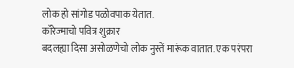लोक हो सांगोड पळोवपाक येतात.
कॉरेज्माचो पवित्र शुक्रार
बदलह्या दिसा असोळणेचो लोक नुस्तें मारूंक वातात. एक परंपरा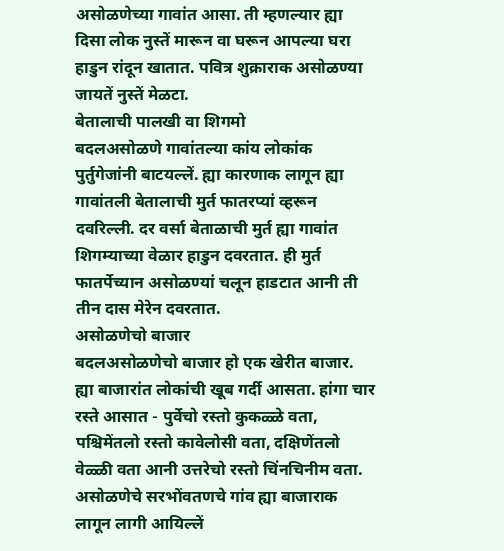असोळणेच्या गावांत आसा. ती म्हणल्यार ह्या दिसा लोक नुस्तें मारून वा घरून आपल्या घरा हाडुन रांदून खातात. पवित्र शुक्राराक असोळण्या जायतें नुस्तें मेळटा.
बेतालाची पालखी वा शिगमो
बदलअसोळणे गावांतल्या कांय लोकांक पुर्तुगेजांनी बाटयल्लें. ह्या कारणाक लागून ह्या गावांतली बेतालाची मुर्त फातरप्यां व्हरून दवरिल्ली. दर वर्सा बेताळाची मुर्त ह्या गावांत शिगम्याच्या वेळार हाडुन दवरतात. ही मुर्त फातर्पेच्यान असोळण्यां चलून हाडटात आनी ती तीन दास मेरेन दवरतात.
असोळणेचो बाजार
बदलअसोळणेचो बाजार हो एक खेरीत बाजार. ह्या बाजारांत लोकांची खूब गर्दी आसता. हांगा चार रस्ते आसात - पुर्वेचो रस्तो कुकळ्ळे वता, पश्चिमेंतलो रस्तो कावेलोसी वता, दक्षिणेंतलो वेळ्ळी वता आनी उत्तरेचो रस्तो चिंनचिनीम वता. असोळणेचे सरभोंवतणचे गांव ह्या बाजाराक लागून लागी आयिल्लें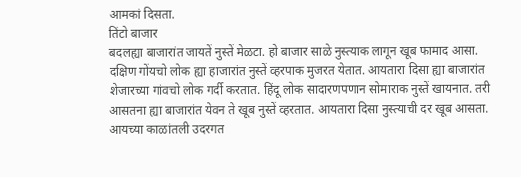आमकां दिसता.
तिंटो बाजार
बदलह्या बाजारांत जायतें नुस्तें मेळटा. हो बाजार साळे नुस्त्याक लागून खूब फामाद आसा. दक्षिण गोंयचो लोक ह्या हाजारांत नुस्तें व्हरपाक मुजरत येतात. आयतारा दिसा ह्या बाजारांत शेजारच्या गांवचो लोक गर्दी करतात. हिंदू लोक सादारणपणान सोमाराक नुस्तें खायनात. तरी आसतना ह्या बाजारांत येवन ते खूब नुस्तें व्हरतात. आयतारा दिसा नुस्त्याची दर खूब आसता.
आयच्या काळांतली उदरगत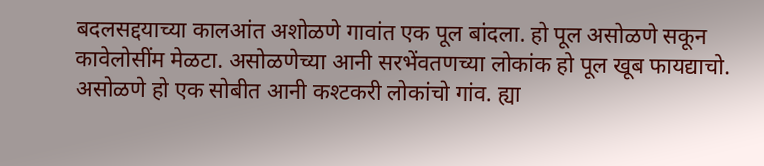बदलसद्दयाच्या कालआंत अशोळणे गावांत एक पूल बांदला. हो पूल असोळणे सकून कावेलोसींम मेळटा. असोळणेच्या आनी सरभेंवतणच्या लोकांक हो पूल खूब फायद्याचो. असोळणे हो एक सोबीत आनी कश्टकरी लोकांचो गांव. ह्या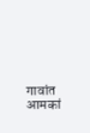गावांत आमकां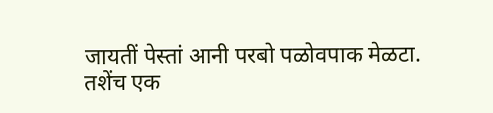जायतीं पेस्तां आनी परबो पळोवपाक मेळटा. तशेंच एक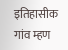इतिहासीक गांव म्हण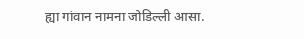ह्या गांवान नामना जोडिल्ली आसा.